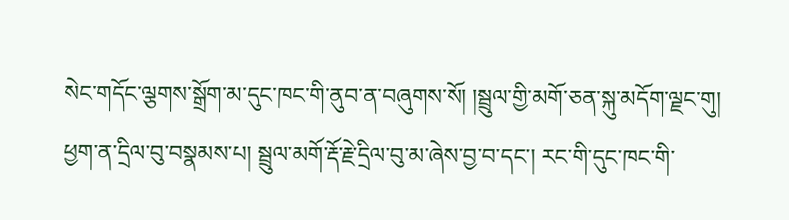སེང་གདོང་ལྕགས་སྒྲོག་མ་དུང་ཁང་གི་ནུབ་ན་བཞུགས་སོ། །སྦྲུལ་གྱི་མགོ་ཅན་སྐུ་མདོག་ལྗང་གུ། ཕྱག་ན་དྲིལ་བུ་བསྣམས་པ། སྦྲུལ་མགོ་རྡོ་རྗེ་དྲིལ་བུ་མ་ཞེས་བྱ་བ་དང་། རང་གི་དུང་ཁང་གི་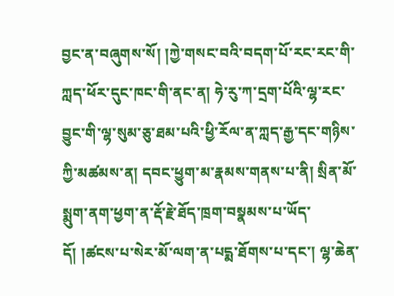བྱང་ན་བཞུགས་སོ། །ཀྱེ་གསང་བའི་བདག་པོ་རང་རང་གི་ཀླད་ཕོར་དུང་ཁང་གི་ནང་ན། ཧེ་རུ་ཀ་དྲག་པོའི་ལྷ་རང་བྱུང་གི་ལྷ་སུམ་ཅུ་ཐམ་པའི་ཕྱི་རོལ་ན་ཀླད་རྒྱ་དང་གཉིས་ཀྱི་མཚམས་ན། དབང་ཕྱུག་མ་རྣམས་གནས་པ་ནི། སྲིན་མོ་སྨུག་ནག་ཕྱག་ན་རྡོ་རྗེ་ཐོད་ཁྲག་བསྣམས་པ་ཡོད་དོ། །ཚངས་པ་སེར་མོ་ལག་ན་པདྨ་ཐོགས་པ་དང་། ལྷ་ཆེན་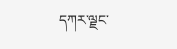དཀར་ལྗང་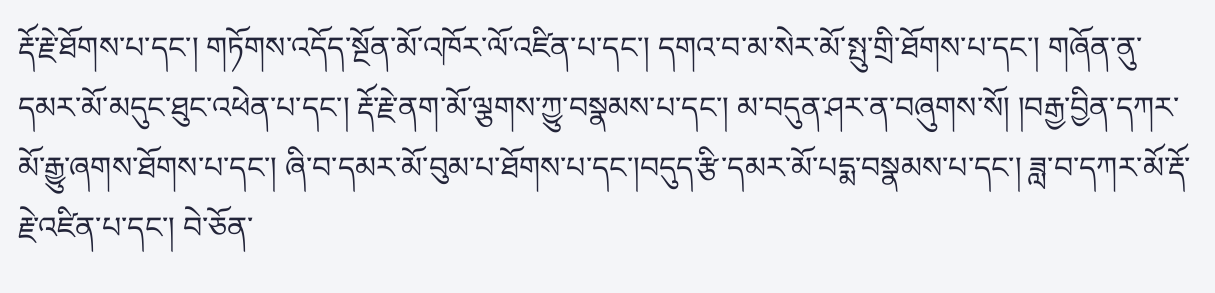རྡོ་རྗེ་ཐོགས་པ་དང་། གཏོགས་འདོད་སྔོན་མོ་འཁོར་ལོ་འཛིན་པ་དང་། དགའ་བ་མ་སེར་མོ་སྤུ་གྲི་ཐོགས་པ་དང་། གཞོན་ནུ་དམར་མོ་མདུང་ཐུང་འཕེན་པ་དང་། རྡོ་རྗེ་ནག་མོ་ལྕགས་ཀྱུ་བསྣམས་པ་དང་། མ་བདུན་ཤར་ན་བཞུགས་སོ། །བརྒྱ་བྱིན་དཀར་མོ་རྒྱུ་ཞགས་ཐོགས་པ་དང་། ཞི་བ་དམར་མོ་བུམ་པ་ཐོགས་པ་དང་།བདུད་རྩི་དམར་མོ་པདྨ་བསྣམས་པ་དང་། ཟླ་བ་དཀར་མོ་རྡོ་རྗེ་འཛིན་པ་དང་། བེ་ཅོན་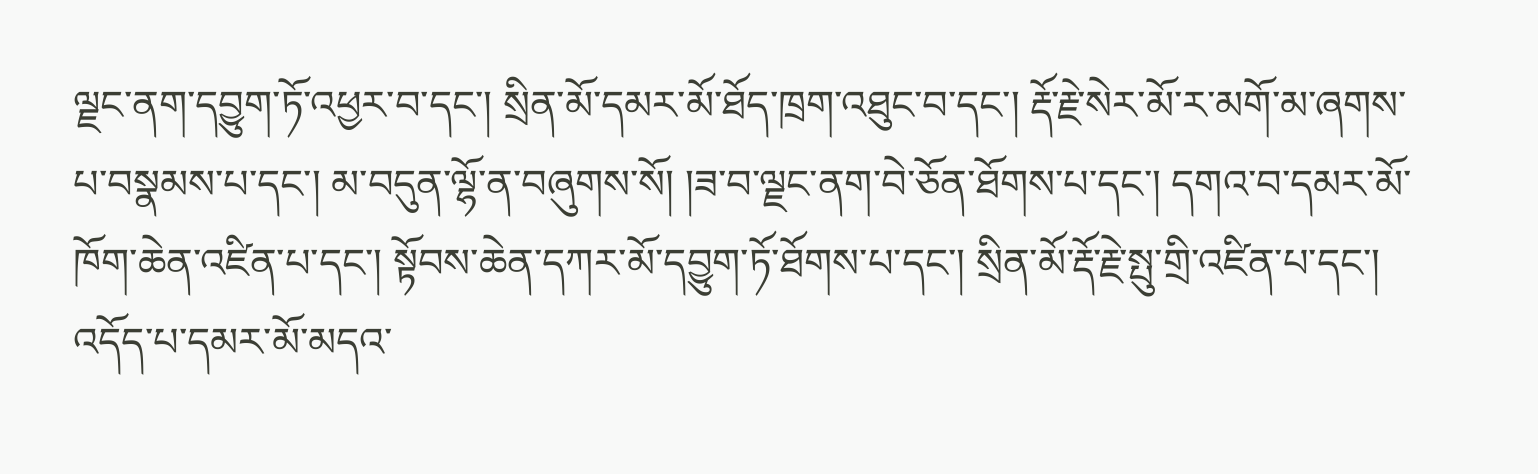ལྗང་ནག་དབྱུག་ཏོ་འཕྱར་བ་དང་། སྲིན་མོ་དམར་མོ་ཐོད་ཁྲག་འཐུང་བ་དང་། རྡོ་རྗེ་སེར་མོ་ར་མགོ་མ་ཞགས་པ་བསྣམས་པ་དང་། མ་བདུན་ལྷོ་ན་བཞུགས་སོ། །ཟ་བ་ལྗང་ནག་བེ་ཅོན་ཐོགས་པ་དང་། དགའ་བ་དམར་མོ་ཁོག་ཆེན་འཛིན་པ་དང་། སྟོབས་ཆེན་དཀར་མོ་དབྱུག་ཏོ་ཐོགས་པ་དང་། སྲིན་མོ་རྡོ་རྗེ་སྤུ་གྲི་འཛིན་པ་དང་། འདོད་པ་དམར་མོ་མདའ་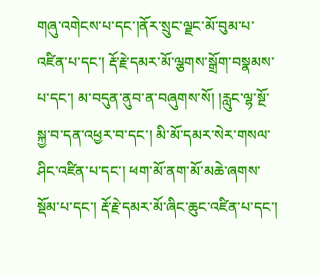གཞུ་འགེངས་པ་དང་།ནོར་སྲུང་ལྗང་མོ་བུམ་པ་འཛིན་པ་དང་། རྡོ་རྗེ་དམར་མོ་ལྕགས་སྒྲོག་བསྣམས་པ་དང་། མ་བདུན་ནུབ་ན་བཞུགས་སོ། །རླུང་ལྷ་སྔོ་སྐྱ་བ་དན་འཕྱར་བ་དང་། མི་མོ་དམར་སེར་གསལ་ཤིང་འཛིན་པ་དང་། ཕག་མོ་ནག་མོ་མཆེ་ཞགས་སྡོམ་པ་དང་། རྡོ་རྗེ་དམར་མོ་ཞིང་ཆུང་འཛིན་པ་དང་།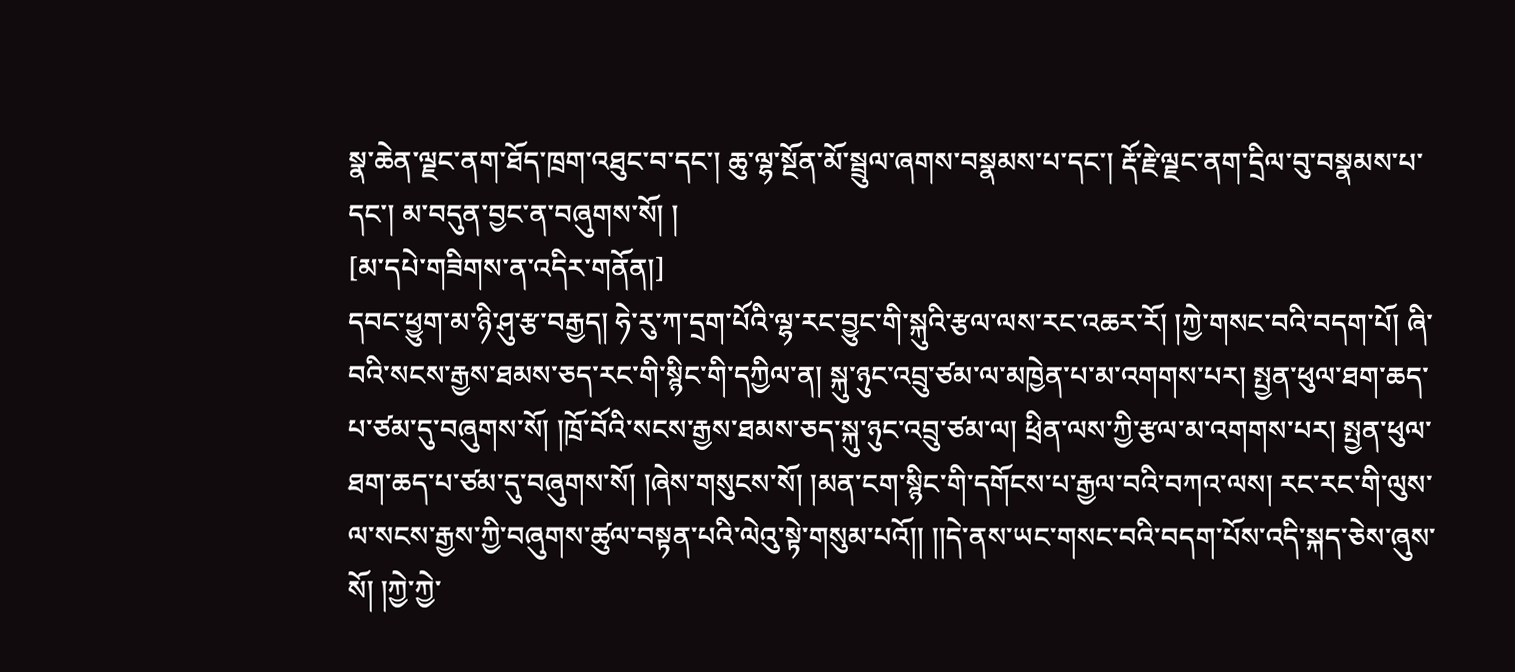སྣ་ཆེན་ལྗང་ནག་ཐོད་ཁྲག་འཐུང་བ་དང་། ཆུ་ལྷ་སྔོན་མོ་སྦྲུལ་ཞགས་བསྣམས་པ་དང་། རྡོ་རྗེ་ལྗང་ནག་དྲིལ་བུ་བསྣམས་པ་དང་། མ་བདུན་བྱང་ན་བཞུགས་སོ། །
[མ་དཔེ་གཟིགས་ན་འདིར་གནོན།]
དབང་ཕྱུག་མ་ཉི་ཤུ་རྩ་བརྒྱད། ཧེ་རུ་ཀ་དྲག་པོའི་ལྷ་རང་བྱུང་གི་སྐུའི་རྩལ་ལས་རང་འཆར་རོ། །ཀྱེ་གསང་བའི་བདག་པོ། ཞི་བའི་སངས་རྒྱས་ཐམས་ཅད་རང་གི་སྙིང་གི་དཀྱིལ་ན། སྐུ་ཉུང་འབྲུ་ཙམ་ལ་མཁྱེན་པ་མ་འགགས་པར། སྤྱན་ཕུལ་ཐག་ཆད་པ་ཙམ་དུ་བཞུགས་སོ། །ཁྲོ་བོའི་སངས་རྒྱས་ཐམས་ཅད་སྐུ་ཉུང་འབྲུ་ཙམ་ལ། ཕྲིན་ལས་ཀྱི་རྩལ་མ་འགགས་པར། སྤྱན་ཕུལ་ཐག་ཆད་པ་ཙམ་དུ་བཞུགས་སོ། །ཞེས་གསུངས་སོ། །མན་ངག་སྙིང་གི་དགོངས་པ་རྒྱལ་བའི་བཀའ་ལས། རང་རང་གི་ལུས་ལ་སངས་རྒྱས་ཀྱི་བཞུགས་ཚུལ་བསྟན་པའི་ལེའུ་སྟེ་གསུམ་པའོ།། །།དེ་ནས་ཡང་གསང་བའི་བདག་པོས་འདི་སྐད་ཅེས་ཞུས་སོ། །ཀྱེ་ཀྱེ་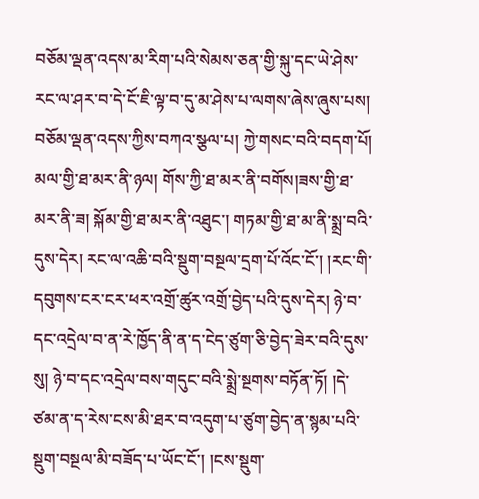བཅོམ་ལྡན་འདས་མ་རིག་པའི་སེམས་ཅན་གྱི་སྐུ་དང་ཡེ་ཤེས་རང་ལ་ཤར་བ་དེ་ངོ་ཇི་ལྟ་བ་དུ་མ་ཤེས་པ་ལགས་ཞེས་ཞུས་པས། བཅོམ་ལྡན་འདས་ཀྱིས་བཀའ་སྩལ་པ། ཀྱེ་གསང་བའི་བདག་པོ། མལ་གྱི་ཐ་མར་ནི་ཉལ། གོས་ཀྱི་ཐ་མར་ནི་བགོས།ཟས་གྱི་ཐ་མར་ནི་ཟ། སྐོམ་གྱི་ཐ་མར་ནི་འཐུང་། གཏམ་གྱི་ཐ་མ་ནི་སྨྲ་བའི་དུས་དེར། རང་ལ་འཆི་བའི་སྡུག་བསྔལ་དྲག་པོ་འོང་ངོ་། །རང་གི་དབུགས་ངར་ངར་ཕར་འགྲོ་ཚུར་འགྲོ་བྱེད་པའི་དུས་དེར། ཉེ་བ་དང་འདྲེལ་བ་ན་རེ་ཁྱོད་ནི་ན་ད་ངེད་ཙུག་ཅི་བྱེད་ཟེར་བའི་དུས་སུ། ཉེ་བ་དང་འདྲེལ་བས་གདུང་བའི་སྨྲེ་སྔགས་བཏོན་ཏོ། །དེ་ཙམ་ན་ད་རེས་ངས་མི་ཐར་བ་འདུག་པ་ཙུག་བྱེད་ན་སྙམ་པའི་སྡུག་བསྔལ་མི་བཟོད་པ་ཡོང་ངོ་། །ངས་སྡུག་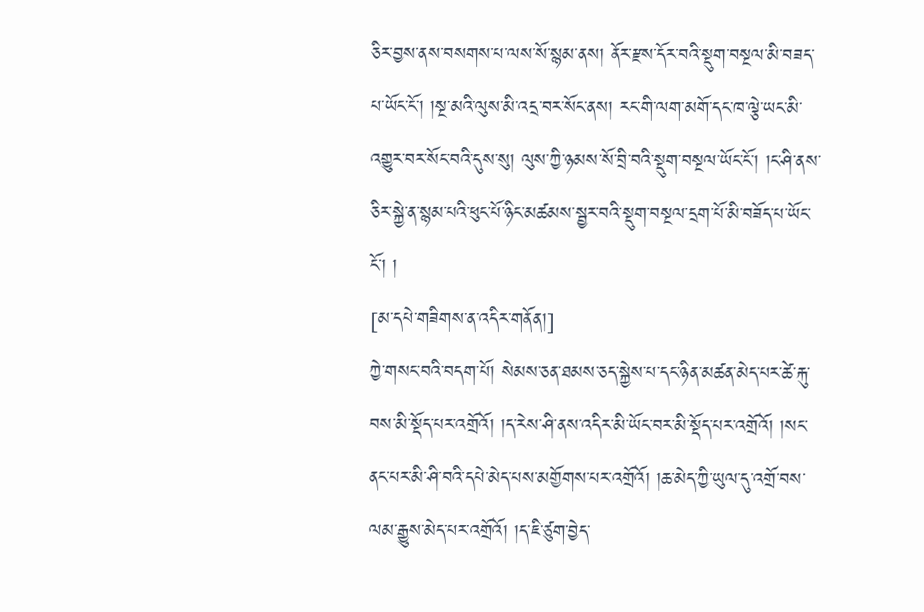ཅིར་བྱས་ནས་བསགས་པ་ལས་སོ་སྙམ་ནས། ནོར་རྫས་དོར་བའི་སྡུག་བསྔལ་མི་བཟད་པ་ཡོང་ངོ་། །སྔ་མའི་ལུས་མི་འདྲ་བར་སོང་ནས། རང་གི་ལག་མགོ་དང་ཁ་ལྕེ་ཡང་མི་འགྱུར་བར་སོང་བའི་དུས་སུ། ལུས་ཀྱི་ཉམས་སོ་བྲི་བའི་སྡུག་བསྔལ་ཡོང་ངོ་། །ང་ཤི་ནས་ཅིར་སྐྱེ་ན་སྙམ་པའི་ཕུང་པོ་ཉིང་མཚམས་སྦྱར་བའི་སྡུག་བསྔལ་དྲག་པོ་མི་བཟོད་པ་ཡོང་ངོ་། །
[མ་དཔེ་གཟིགས་ན་འདིར་གནོན།]
ཀྱེ་གསང་བའི་བདག་པོ། སེམས་ཅན་ཐམས་ཅད་སྐྱེས་པ་དང་ཉིན་མཚན་མེད་པར་ཚེ་རྐུ་བས་མི་སྡོད་པར་འགྲོའོ། །ད་རེས་ཤི་ནས་འདིར་མི་ཡོང་བར་མི་སྡོད་པར་འགྲོའོ། །སང་ནང་པར་མི་ཤི་བའི་དཔེ་མེད་པས་མགྱོགས་པར་འགྲོའོ། །ཆ་མེད་ཀྱི་ཡུལ་དུ་འགྲོ་བས་ལམ་རྒྱུས་མེད་པར་འགྲོའོ། །ད་ཇི་ཙུག་བྱེད་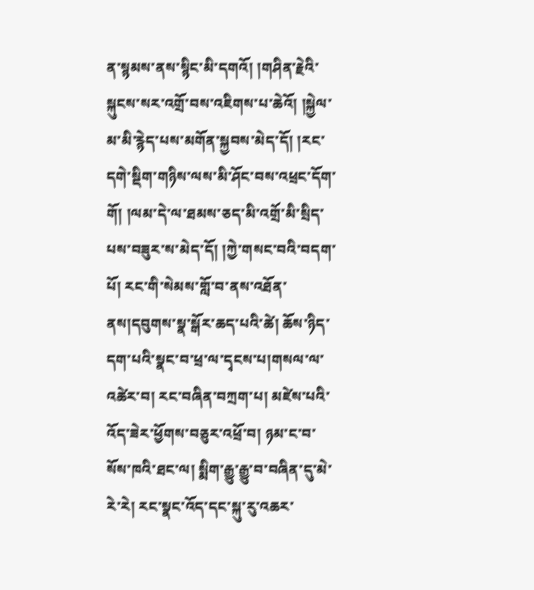ན་སྙམས་ནས་སྙིང་མི་དགའོ། །གཤིན་རྗེའི་སྐུངས་སར་འགྲོ་བས་འཇིགས་པ་ཆེའོ། །སྐྱེལ་མ་མི་རྙེད་པས་མགོན་སྐྱབས་མེད་དོ། །རང་དགེ་སྡིག་གཉིས་ལས་མི་ཤོང་བས་འཕྲང་དོག་གོ། །ལམ་དེ་ལ་ཐམས་ཅད་མི་འགྲོ་མི་སྲིད་པས་བཟུར་ས་མེད་དོ། །ཀྱེ་གསང་བའི་བདག་པོ། རང་གི་སེམས་གློ་བ་ནས་འཐོན་ནས།དབུགས་སྣ་སྒོར་ཆད་པའི་ཚེ། ཆོས་ཉིད་དག་པའི་སྣང་བ་ཕྲ་ལ་དྭངས་པ།གསལ་ལ་འཚེར་བ། རང་བཞིན་བཀྲག་པ། མཛེས་པའི་འོད་ཟེར་ཕྱོགས་བཅུར་འཕྲོ་བ། ཉམ་ང་བ་སོས་ཁའི་ཐང་ལ། སྨིག་རྒྱུ་རྒྱུ་བ་བཞིན་དུ་མེ་རེ་རེ། རང་སྣང་འོད་དང་སྐུ་རུ་འཆར་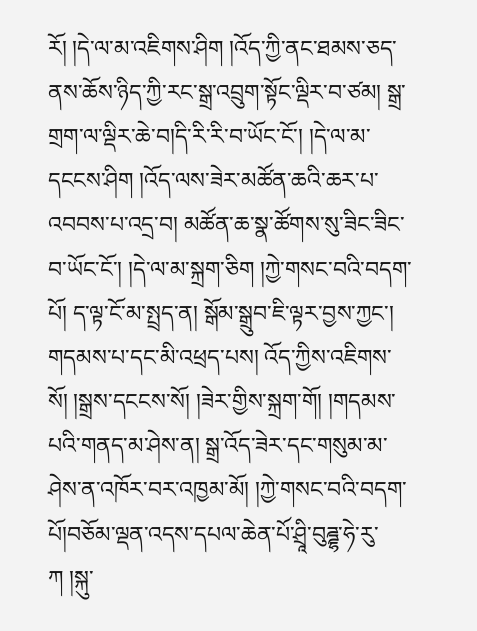རོ། །དེ་ལ་མ་འཇིགས་ཤིག །འོད་ཀྱི་ནང་ཐམས་ཅད་ནས་ཆོས་ཉིད་ཀྱི་རང་སྒྲ་འབྲུག་སྟོང་ལྡིར་བ་ཙམ། སྒྲ་གྲག་ལ་ལྡིར་ཆེ་བ།དི་རི་རི་བ་ཡོང་ངོ་། །དེ་ལ་མ་དངངས་ཤིག །འོད་ལས་ཟེར་མཚོན་ཆའི་ཆར་པ་འབབས་པ་འདྲ་བ། མཚོན་ཆ་སྣ་ཚོགས་སུ་ཟིང་ཟིང་བ་ཡོང་ངོ་། །དེ་ལ་མ་སྐྲག་ཅིག །ཀྱེ་གསང་བའི་བདག་པོ། ད་ལྟ་ངོ་མ་སྤྲད་ན། སྒོམ་སྒྲུབ་ཇི་ལྟར་བྱས་ཀྱང་། གདམས་པ་དང་མི་འཕྲད་པས། འོད་ཀྱིས་འཇིགས་སོ། །སྒྲས་དངངས་སོ། །ཟེར་གྱིས་སྐྲག་གོ། །གདམས་པའི་གནད་མ་ཤེས་ན། སྒྲ་འོད་ཟེར་དང་གསུམ་མ་ཤེས་ན་འཁོར་བར་འཁྱམ་མོ། །ཀྱེ་གསང་བའི་བདག་པོ།བཅོམ་ལྡན་འདས་དཔལ་ཆེན་པོ་ཤྲཱི་བུཌྜྷ་ཧེ་རུ་ཀ །སྐུ་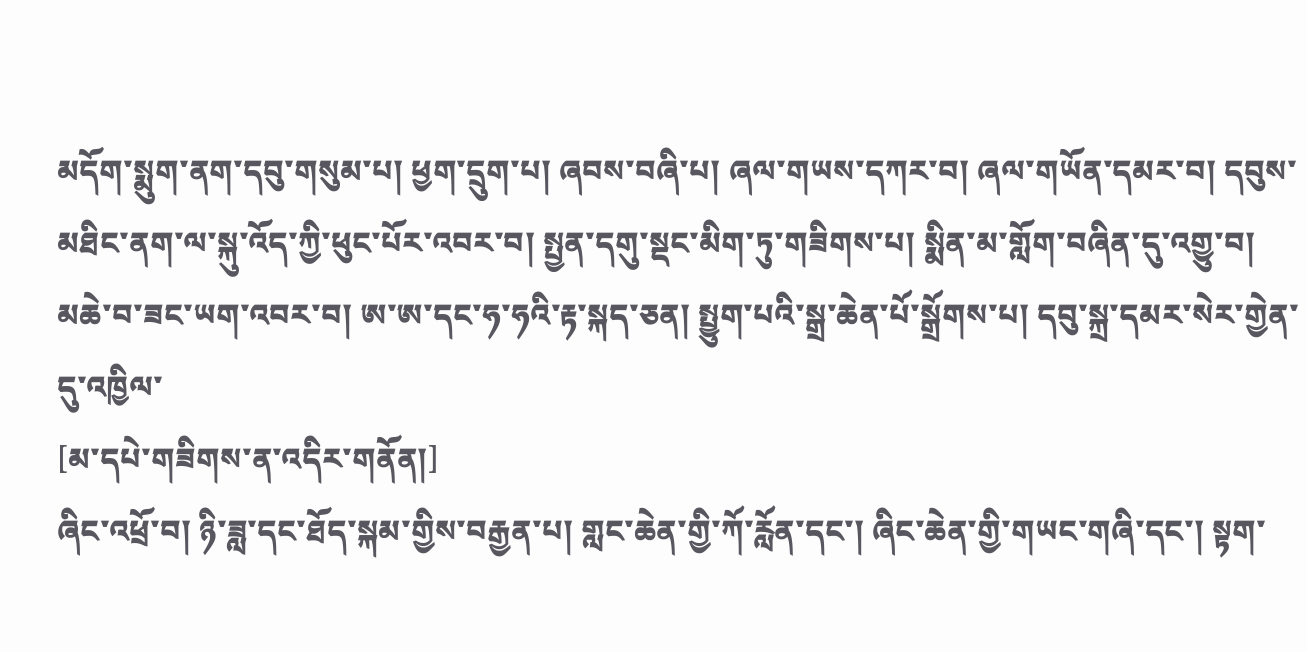མདོག་སྨུག་ནག་དབུ་གསུམ་པ། ཕྱག་དྲུག་པ། ཞབས་བཞི་པ། ཞལ་གཡས་དཀར་བ། ཞལ་གཡོན་དམར་བ། དབུས་མཐིང་ནག་ལ་སྐུ་འོད་ཀྱི་ཕུང་པོར་འབར་བ། སྤྱན་དགུ་སྡང་མིག་ཏུ་གཟིགས་པ། སྨིན་མ་གློག་བཞིན་དུ་འགྱུ་བ། མཆེ་བ་ཟང་ཡག་འབར་བ། ཨ་ཨ་དང་ཧ་ཧའི་རྟ་སྐད་ཅན། སྤྱུག་པའི་སྒྲ་ཆེན་པོ་སྒྲོགས་པ། དབུ་སྐྲ་དམར་སེར་གྱེན་དུ་འཁྱིལ་
[མ་དཔེ་གཟིགས་ན་འདིར་གནོན།]
ཞིང་འཕྲོ་བ། ཉི་ཟླ་དང་ཐོད་སྐམ་གྱིས་བརྒྱན་པ། གླང་ཆེན་གྱི་ཀོ་རློན་དང་། ཞིང་ཆེན་གྱི་གཡང་གཞི་དང་། སྟག་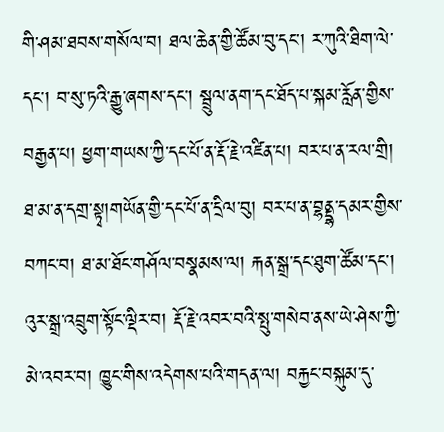གི་ཤམ་ཐབས་གསོལ་བ། ཐལ་ཆེན་གྱི་ཚོམ་བུ་དང་། ར་ཀུའི་ཐིག་ལེ་དང་། བ་སུ་ཏའི་རྒྱུ་ཞགས་དང་། སྦྲུལ་ནག་དང་ཐོད་པ་སྐམ་རློན་གྱིས་བརྒྱན་པ། ཕྱག་གཡས་ཀྱི་དང་པོ་ན་རྡོ་རྗེ་འཛིན་པ། བར་པ་ན་རལ་གྲི། ཐ་མ་ན་དགྲ་སྟྭ།གཡོན་གྱི་དང་པོ་ན་དྲིལ་བུ། བར་པ་ན་བྷནྡྷ་དམར་གྱིས་བཀང་བ། ཐ་མ་ཐོང་གཤོལ་བསྣམས་ལ། རྐན་སྒྲ་དང་ཐུག་ཚོམ་དང་། འུར་སྒྲ་འབྲུག་སྟོང་ལྡིར་བ། རྡོ་རྗེ་འབར་བའི་སྤུ་གསེབ་ནས་ཡེ་ཤེས་ཀྱི་མེ་འབར་བ། ཁྱུང་གིས་འདེགས་པའི་གདན་ལ། བརྐྱང་བསྐུམ་དུ་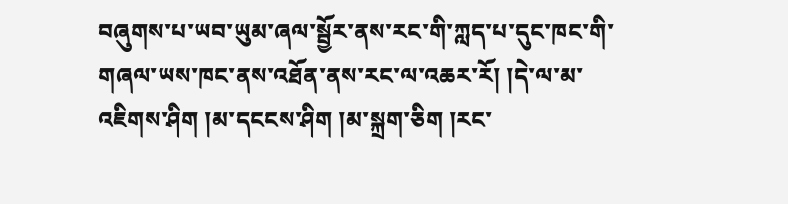བཞུགས་པ་ཡབ་ཡུམ་ཞལ་སྦྱོར་ནས་རང་གི་ཀླད་པ་དུང་ཁང་གི་གཞལ་ཡས་ཁང་ནས་འཐོན་ནས་རང་ལ་འཆར་རོ། །དེ་ལ་མ་འཇིགས་ཤིག །མ་དངངས་ཤིག །མ་སྐྲག་ཅིག །རང་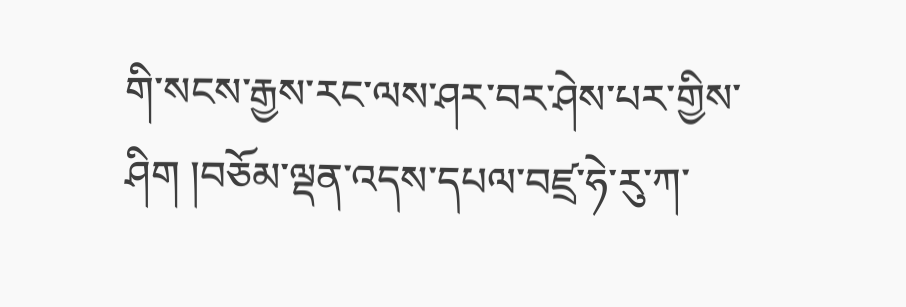གི་སངས་རྒྱས་རང་ལས་ཤར་བར་ཤེས་པར་གྱིས་ཤིག །བཅོམ་ལྡན་འདས་དཔལ་བཛྲ་ཧེ་རུ་ཀ་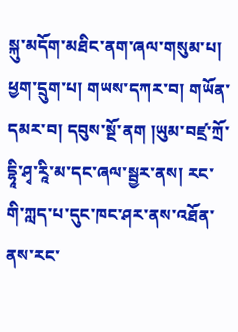སྐུ་མདོག་མཐིང་ནག་ཞལ་གསུམ་པ། ཕྱག་དྲུག་པ། གཡས་དཀར་བ། གཡོན་དམར་བ། དབུས་སྔོ་ནག །ཡུམ་བཛྲ་ཀྲོ་དྷཱི་ཤྭ་རཱི་མ་དང་ཞལ་སྦྱར་ནས། རང་གི་ཀླད་པ་དུང་ཁང་ཤར་ནས་འཐོན་ནས་རང་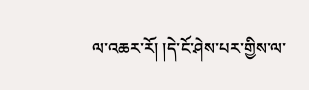ལ་འཆར་རོ། །དེ་ངོ་ཤེས་པར་གྱིས་ལ་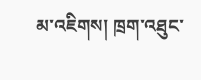མ་འཇིགས། ཁྲག་འཐུང་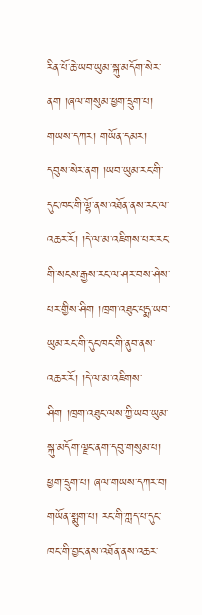རིན་པོ་ཆེ་ཡབ་ཡུམ་སྐུ་མདོག་སེར་ནག །ཞལ་གསུམ་ཕྱག་དྲུག་པ། གཡས་དཀར། གཡོན་དམར། དབུས་སེར་ནག །ཡབ་ཡུམ་རང་གི་དུང་ཁང་གི་ལྷོ་ནས་འཐོན་ནས་རང་ལ་འཆར་རོ། །དེ་ལ་མ་འཇིགས་པར་རང་གི་སངས་རྒྱས་རང་ལ་ཤར་བས་ཤེས་པར་གྱིས་ཤིག །ཁྲག་འཐུང་པདྨ་ཡབ་ཡུམ་རང་གི་དུང་ཁང་གི་ནུབ་ནས་འཆར་རོ། །དེ་ལ་མ་འཇིགས་ཤིག །ཁྲག་འཐུང་ལས་ཀྱི་ཡབ་ཡུམ་སྐུ་མདོག་ལྗང་ནག་དབུ་གསུམ་པ། ཕྱག་དྲུག་པ། ཞལ་གཡས་དཀར་བ། གཡོན་སྨུག་པ། རང་གི་ཀླད་པ་དུང་ཁང་གི་བྱང་ནས་འཐོན་ནས་འཆར་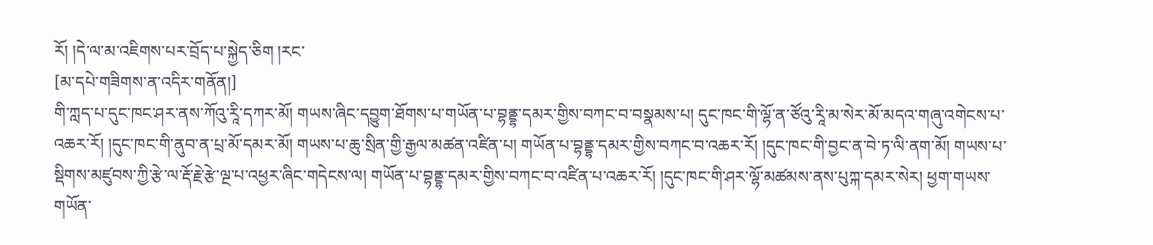རོ། །དེ་ལ་མ་འཇིགས་པར་བྲོད་པ་སྐྱེད་ཅིག །རང་
[མ་དཔེ་གཟིགས་ན་འདིར་གནོན།]
གི་ཀླད་པ་དུང་ཁང་ཤར་ནས་ཀོའུ་རཱི་དཀར་མོ། གཡས་ཞིང་དབྱུག་ཐོགས་པ་གཡོན་པ་བྷནྡྷ་དམར་གྱིས་བཀང་བ་བསྣམས་པ། དུང་ཁང་གི་ལྷོ་ན་ཙོའུ་རཱི་མ་སེར་མོ་མདའ་གཞུ་འགེངས་པ་འཆར་རོ། །དུང་ཁང་གི་ནུབ་ན་པྲ་མོ་དམར་མོ། གཡས་པ་ཆུ་སྲིན་གྱི་རྒྱལ་མཚན་འཛིན་པ། གཡོན་པ་བྷནྡྷ་དམར་གྱིས་བཀང་བ་འཆར་རོ། །དུང་ཁང་གི་བྱང་ན་བེ་ཏ་ལི་ནག་མོ། གཡས་པ་སྡིགས་མཛུབས་ཀྱི་རྩེ་ལ་རྡོ་རྗེ་རྩེ་ལྔ་པ་འཕྱར་ཞིང་གདེངས་ལ། གཡོན་པ་བྷནྡྷ་དམར་གྱིས་བཀང་བ་འཛིན་པ་འཆར་རོ། །དུང་ཁང་གི་ཤར་ལྷོ་མཚམས་ནས་པུཀྐ་དམར་སེར། ཕྱག་གཡས་གཡོན་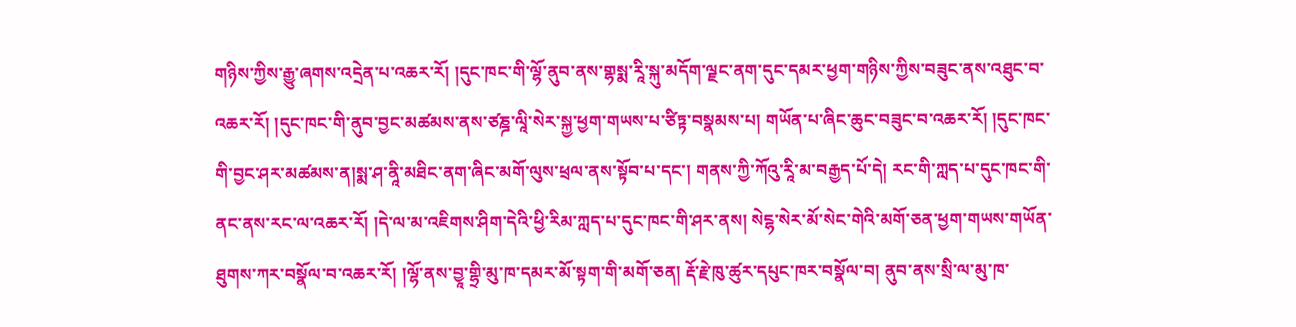གཉིས་ཀྱིས་རྒྱུ་ཞགས་འདྲེན་པ་འཆར་རོ། །དུང་ཁང་གི་ལྷོ་ནུབ་ནས་གྷསྨ་རཱི་སྐུ་མདོག་ལྗང་ནག་དུང་དམར་ཕྱག་གཉིས་ཀྱིས་བཟུང་ནས་འཐུང་བ་འཆར་རོ། །དུང་ཁང་གི་ནུབ་བྱང་མཚམས་ནས་ཙཎྜ་ལཱི་སེར་སྐྱ་ཕྱག་གཡས་པ་ཙིཏྟ་བསྣམས་པ། གཡོན་པ་ཞིང་ཆུང་བཟུང་བ་འཆར་རོ། །དུང་ཁང་གི་བྱང་ཤར་མཚམས་ན།སྨ་ཤ་ནཱི་མཐིང་ནག་ཞིང་མགོ་ལུས་ཕྲལ་ནས་སྟོབ་པ་དང་། གནས་ཀྱི་ཀོའུ་རཱི་མ་བརྒྱད་པོ་དེ། རང་གི་ཀླད་པ་དུང་ཁང་གི་ནང་ནས་རང་ལ་འཆར་རོ། །དེ་ལ་མ་འཇིགས་ཤིག་དེའི་ཕྱི་རིམ་ཀླད་པ་དུང་ཁང་གི་ཤར་ནས། སེངྷ་སེར་མོ་སེང་གེའི་མགོ་ཅན་ཕྱག་གཡས་གཡོན་ཐུགས་ཀར་བསྣོལ་བ་འཆར་རོ། །ལྷོ་ནས་བྱཱ་གྷྲི་མུ་ཁ་དམར་མོ་སྟག་གི་མགོ་ཅན། རྡོ་རྗེ་ཁུ་ཚུར་དཔུང་ཁར་བསྣོལ་བ། ནུབ་ནས་སྲི་ལ་མུ་ཁ་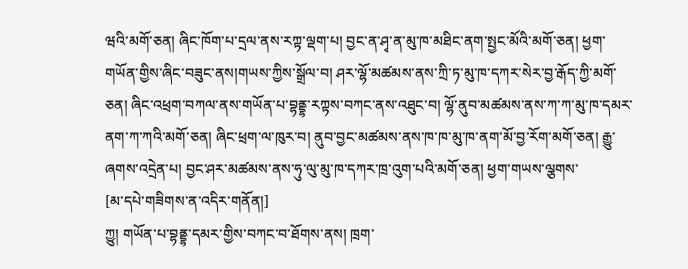ཝའི་མགོ་ཅན། ཞིང་ཁོག་པ་དྲལ་ནས་རཀྟ་ལྡག་པ། བྱང་ན་ཤྭ་ན་མུ་ཁ་མཐིང་ནག་སྤྱང་མོའི་མགོ་ཅན། ཕྱག་གཡོན་གྱིས་ཞིང་བཟུང་ནས།གཡས་ཀྱིས་སྒྲོལ་བ། ཤར་ལྷོ་མཚམས་ནས་ཀྲི་ཏ་མུ་ཁ་དཀར་སེར་བྱ་རྒོད་ཀྱི་མགོ་ཅན། ཞིང་འཕྲག་བཀལ་ནས་གཡོན་པ་བྷནྡྷ་རཀྟས་བཀང་ནས་འཐུང་བ། ལྷོ་ནུབ་མཚམས་ནས་ཀ་ཀ་མུ་ཁ་དམར་ནག་ཀ་ཀའི་མགོ་ཅན། ཞིང་ཕྲག་ལ་ཁུར་བ། ནུབ་བྱང་མཚམས་ནས་ཁ་ཁ་མུ་ཁ་ནག་མོ་བྱ་རོག་མགོ་ཅན། རྒྱུ་ཞགས་འདྲེན་པ། བྱང་ཤར་མཚམས་ནས་ཧུ་ལུ་མུ་ཁ་དཀར་ཁྲ་འུག་པའི་མགོ་ཅན། ཕྱག་གཡས་ལྕགས་
[མ་དཔེ་གཟིགས་ན་འདིར་གནོན།]
ཀྱུ། གཡོན་པ་བྷནྡྷ་དམར་གྱིས་བཀང་བ་ཐོགས་ནས། ཁྲག་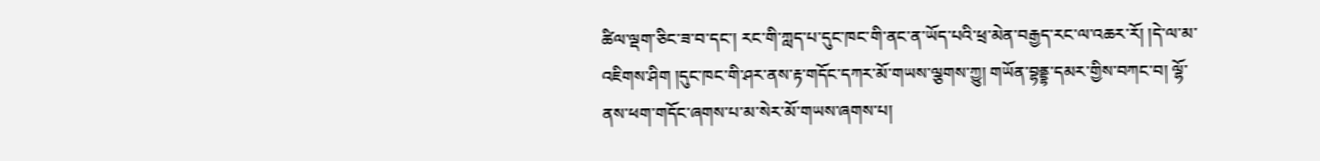ཚིལ་ལྡག་ཅིང་ཟ་བ་དང་། རང་གི་ཀླད་པ་དུང་ཁང་གི་ནང་ན་ཡོད་པའི་ཕྲ་མེན་བརྒྱད་རང་ལ་འཆར་རོ། །དེ་ལ་མ་འཇིགས་ཤིག །དུང་ཁང་གི་ཤར་ནས་རྟ་གདོང་དཀར་མོ་གཡས་ལྕགས་ཀྱུ། གཡོན་བྷནྡྷ་དམར་གྱིས་བཀང་བ། ལྷོ་ནས་ཕག་གདོང་ཞགས་པ་མ་སེར་མོ་གཡས་ཞགས་པ།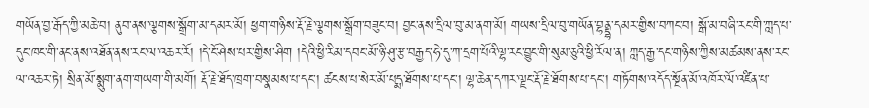གཡོན་བྱ་རྒོད་ཀྱི་མཆེ་བ། ནུབ་ནས་ལྕགས་སྒྲོག་མ་དམར་མོ། ཕྱག་གཉིས་རྡོ་རྗེ་ལྕགས་སྒྲོག་བཟུང་བ། བྱང་ནས་དྲིལ་བུ་མ་ནག་མོ། གཡས་དྲིལ་བུ་གཡོན་བྷནྡྷ་དམར་གྱིས་བཀང་བ། སྒོ་མ་བཞི་རང་གི་ཀླད་པ་དུང་ཁང་གི་ནང་ནས་འཐོན་ནས་རང་ལ་འཆར་རོ། །དེ་ངོ་ཤེས་པར་གྱིས་ཤིག །དེའི་ཕྱི་རིམ་དབང་མོ་ཉི་ཤུ་རྩ་བརྒྱད་ཧེ་དུ་ཀ་དྲག་པོའི་ལྷ་རང་བྱུང་གི་སུམ་ཅུའི་ཕྱི་རོལ་ན། ཀླད་རྒྱ་དང་གཉིས་ཀྱིས་མཚམས་ནས་རང་ལ་འཆར་ཏེ། སྲིན་མོ་སྨུག་ནག་གཡག་གི་མགོ། རྡོ་རྗེ་ཐོད་ཁྲག་བསྣམས་པ་དང་། ཚངས་པ་སེར་མོ་པདྨ་ཐོགས་པ་དང་། ལྷ་ཆེན་དཀར་ལྗང་རྡོ་རྗེ་ཐོགས་པ་དང་། གཏོགས་འདོད་སྔོན་མོ་འཁོར་ལོ་འཛིན་པ་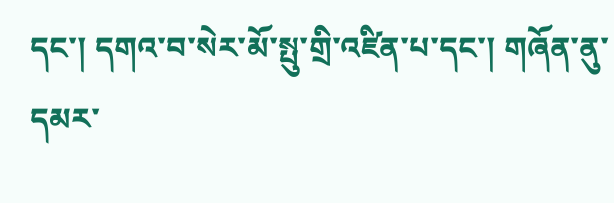དང་། དགའ་བ་སེར་མོ་སྤུ་གྲི་འཛིན་པ་དང་། གཞོན་ནུ་དམར་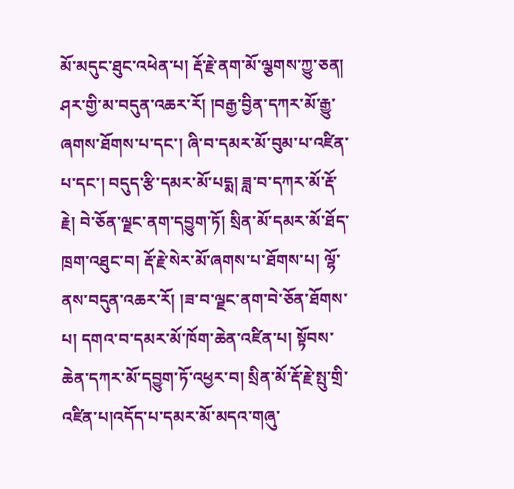མོ་མདུང་ཐུང་འཕེན་པ། རྡོ་རྗེ་ནག་མོ་ལྕགས་ཀྱུ་ཅན། ཤར་གྱི་མ་བདུན་འཆར་རོ། །བརྒྱ་བྱིན་དཀར་མོ་རྒྱུ་ཞགས་ཐོགས་པ་དང་། ཞི་བ་དམར་མོ་བུམ་པ་འཛིན་པ་དང་། བདུད་རྩི་དམར་མོ་པདྨ། ཟླ་བ་དཀར་མོ་རྡོ་རྗེ། བེ་ཅོན་ལྗང་ནག་དབྱུག་ཏོ། སྲིན་མོ་དམར་མོ་ཐོད་ཁྲག་འཐུང་བ། རྡོ་རྗེ་སེར་མོ་ཞགས་པ་ཐོགས་པ། ལྷོ་ནས་བདུན་འཆར་རོ། །ཟ་བ་ལྗང་ནག་བེ་ཅོན་ཐོགས་པ། དགའ་བ་དམར་མོ་ཁོག་ཆེན་འཛིན་པ། སྟོབས་ཆེན་དཀར་མོ་དབྱུག་ཏོ་འཕྱར་བ། སྲིན་མོ་རྡོ་རྗེ་སྤུ་གྲི་འཛིན་པ།འདོད་པ་དམར་མོ་མདའ་གཞུ་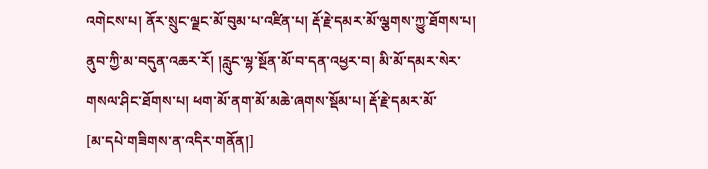འགེངས་པ། ནོར་སྲུང་ལྗང་མོ་བུམ་པ་འཛིན་པ། རྡོ་རྗེ་དམར་མོ་ལྕགས་ཀྱུ་ཐོགས་པ། ནུབ་ཀྱི་མ་བདུན་འཆར་རོ། །རླུང་ལྷ་སྔོན་མོ་བ་དན་འཕྱར་བ། མི་མོ་དམར་སེར་གསལ་ཤིང་ཐོགས་པ། ཕག་མོ་ནག་མོ་མཆེ་ཞགས་སྡོམ་པ། རྡོ་རྗེ་དམར་མོ་
[མ་དཔེ་གཟིགས་ན་འདིར་གནོན།]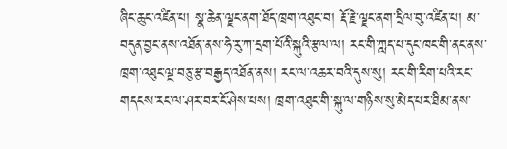ཞིང་ཆུང་འཛིན་པ། སྣ་ཆེན་ལྗང་ནག་ཐོད་ཁྲག་འཐུང་བ། རྡོ་རྗེ་ལྗང་ནག་དྲིལ་བུ་འཛིན་པ། མ་བདུན་བྱང་ནས་འཐོན་ནས་ཧེ་རུ་ཀ་དྲག་པོའི་སྐུའི་རྩལ་ལ། རང་གི་ཀླད་པ་དུང་ཁང་གི་ནང་ནས་ཁྲག་འཐུང་ལྔ་བཅུ་རྩ་བརྒྱད་འཐོན་ནས། རང་ལ་འཆར་བའི་དུས་སུ། རང་གི་རིག་པའི་རང་གདངས་རང་ལ་ཤར་བར་ངོ་ཤེས་པས། ཁྲག་འཐུང་གི་སྐུ་ལ་གཉིས་སུ་མེད་པར་ཐིམ་ནས་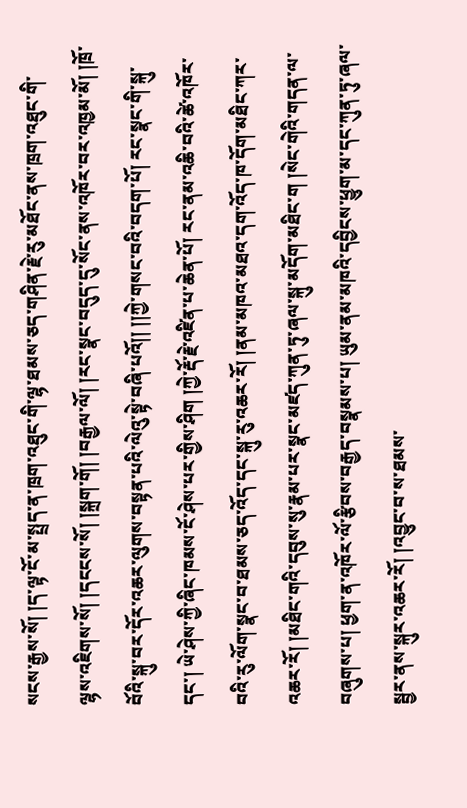སངས་རྒྱས་སོ། །ད་ལྟ་ངོ་མ་སྤྲད་ན་ཁྲག་འཐུང་གི་ལྷ་ཐམས་ཅད་གཤིན་རྗེ་རུ་མཐོང་ནས་ཁྲག་འཐུང་གི་ལྷས་འཇིགས་སོ། །དངངས་སོ། །སྐྲག་གོ། །བརྒྱལ་ལོ། །རང་སྣང་བདུད་དུ་སོང་ནས་འཁོར་བར་འཁྱམ་མོ། །ཁྲོ་བོའི་སྐུ་བར་དོར་འཆར་ལུགས་བསྟན་པའི་ལེའུ་སྟེ་བཞི་པའོ།། །།ཀྱེ་གསང་བའི་བདག་པོ། རང་སྣང་གི་སྐུ་དང་། ཡེ་ཤེས་ཀྱི་ཞིང་ཁམས་ངོ་ཤེས་པར་གྱིས་ཤིག །ཀྱེ་རྡོ་རྗེ་འཛིན་པ་ཆེན་པོ། རང་ནམ་འཆི་བའི་ཚེ་འཁོར་བའི་རུ་ལོག་སྣང་བ་ཐམས་ཅད་འོད་དང་སྐུ་རུ་འཆར་རོ། །ནམ་མཁའ་མཐའ་དག་འོད་ཁ་དོག་མཐིང་ཀར་འཆར་རོ། །མཐིང་གའི་དབུས་སུ་རྣམ་པར་སྣང་མཛད་ཀུན་ཏུ་ཞལ་སྐུ་མདོག་མཐིང་ག །སེང་གེའི་གདན་ལ་བཞུགས་པ། ཕྱག་ན་འཁོར་ལོ་རྩིབས་བརྒྱད་བསྣམས་པ། ཡུམ་ནམ་མཁའི་དབྱིངས་ཕྱུག་མ་དང་ཀུན་ཏུ་ཞལ་སྦྱར་ནས་སྐུར་འཆར་རོ། །འབྱུང་བ་ས་ཐམས་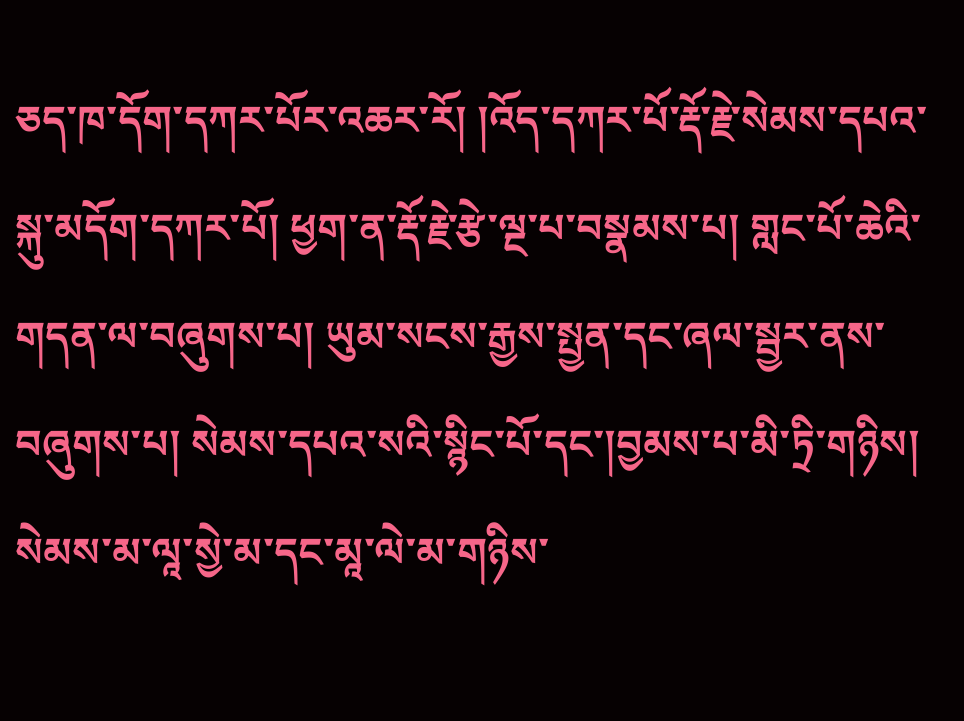ཅད་ཁ་དོག་དཀར་པོར་འཆར་རོ། །འོད་དཀར་པོ་རྡོ་རྗེ་སེམས་དཔའ་སྐུ་མདོག་དཀར་པོ། ཕྱག་ན་རྡོ་རྗེ་རྩེ་ལྔ་པ་བསྣམས་པ། གླང་པོ་ཆེའི་གདན་ལ་བཞུགས་པ། ཡུམ་སངས་རྒྱས་སྤྱན་དང་ཞལ་སྦྱར་ནས་བཞུགས་པ། སེམས་དཔའ་སའི་སྙིང་པོ་དང་།བྱམས་པ་མི་ཏྲི་གཉིས། སེམས་མ་ལཱ་སྱེ་མ་དང་མཱ་ལེ་མ་གཉིས་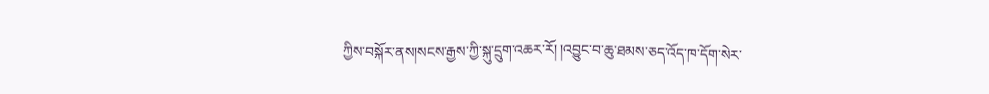ཀྱིས་བསྐོར་ནས།སངས་རྒྱས་ཀྱི་སྐུ་དྲུག་འཆར་རོ། །འབྱུང་བ་ཆུ་ཐམས་ཅད་འོད་ཁ་དོག་སེར་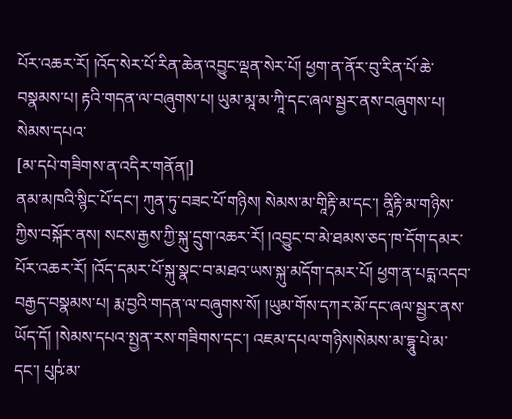པོར་འཆར་རོ། །འོད་སེར་པོ་རིན་ཆེན་འབྱུང་ལྡན་སེར་པོ། ཕྱག་ན་ནོར་བུ་རིན་པོ་ཆེ་བསྣམས་པ། རྟའི་གདན་ལ་བཞུགས་པ། ཡུམ་མཱ་མ་ཀཱི་དང་ཞལ་སྦྱར་ནས་བཞུགས་པ། སེམས་དཔའ་
[མ་དཔེ་གཟིགས་ན་འདིར་གནོན།]
ནམ་མཁའི་སྙིང་པོ་དང་། ཀུན་ཏུ་བཟང་པོ་གཉིས། སེམས་མ་གཱིརྟི་མ་དང་། ནཱིརྟི་མ་གཉིས་ཀྱིས་བསྐོར་ནས། སངས་རྒྱས་ཀྱི་སྐུ་དྲུག་འཆར་རོ། །འབྱུང་བ་མེ་ཐམས་ཅད་ཁ་དོག་དམར་པོར་འཆར་རོ། །འོད་དམར་པོ་སྐུ་སྣང་བ་མཐའ་ཡས་སྐུ་མདོག་དམར་པོ། ཕྱག་ན་པདྨ་འདབ་བརྒྱད་བསྣམས་པ། རྨ་བྱའི་གདན་ལ་བཞུགས་སོ། །ཡུམ་གོས་དཀར་མོ་དང་ཞལ་སྦྱར་ནས་ཡོད་དོ། །སེམས་དཔའ་སྤྱན་རས་གཟིགས་དང་། འཇམ་དཔལ་གཉིས།སེམས་མ་དྷཱུ་པེ་མ་དང་། པུཥ྇་མ་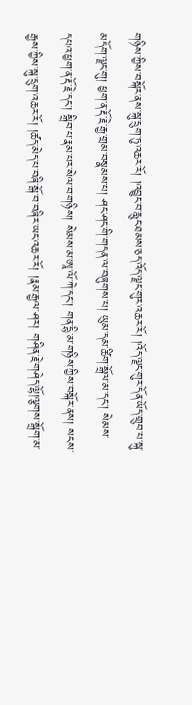གཉིས་ཀྱིས་བསྐོར་ནས་སྐུ་དྲུག་ཏུ་འཆར་རོ། །འབྱུང་བ་རླུང་ཐམས་ཅད་འོད་ལྗང་གུར་འཆར་རོ། །འོད་ལྗང་གུར་དོན་ཡོད་གྲུབ་པ་སྐུ་མདོག་ལྗང་གུ། ཕྱག་ན་རྡོ་རྗེ་རྒྱ་གྲམ་བསྣམས་པ། ཤང་ཤང་གི་གདན་ལ་བཞུགས་པ། ཡུམ་དམ་ཚིག་སྒྲོལ་མ་དང་། སེམས་དཔའ་ཕྱག་ན་རྡོ་རྗེ་དང་། སྒྲིབ་པ་རྣམ་པར་སེལ་བ་གཉིས། སེམས་མ་ཨཱ་ལོ་ཀེ་དང་། གན་དྷི་མ་གཉིས་ཀྱིས་བསྐོར་ནས། སངས་རྒྱས་ཀྱིས་སྐུ་དྲུག་འཆར་རོ། །ཚད་མེད་པ་བཞི་སྒོ་བ་བཞིར་ཡང་འཆར་རོ། །རྣམ་རྒྱལ་ཤར། གཤིན་རྗེ་གཤེད་ལྷོ།ལྕགས་སྒྲོག་མ་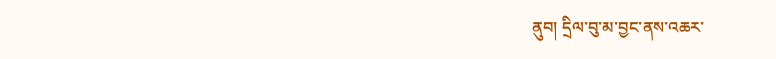ནུབ། དྲིལ་བུ་མ་བྱང་ནས་འཆར་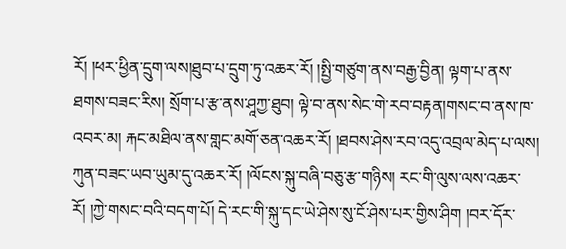རོ། །ཕར་ཕྱིན་དྲུག་ལས།ཐུབ་པ་དྲུག་ཏུ་འཆར་རོ། །སྤྱི་གཙུག་ནས་བརྒྱ་བྱིན། ལྟག་པ་ནས་ཐགས་བཟང་རིས། སྲོག་པ་རྩ་ནས་ཤཱཀྱ་ཐུབ། ལྟེ་བ་ནས་སེང་གེ་རབ་བརྟན།གསང་བ་ནས་ཁ་འབར་མ། རྐང་མཐིལ་ནས་གླང་མགོ་ཅན་འཆར་རོ། །ཐབས་ཤེས་རབ་འདུ་འབྲལ་མེད་པ་ལས། ཀུན་བཟང་ཡབ་ཡུམ་དུ་འཆར་རོ། །ལོངས་སྐུ་བཞི་བཅུ་རྩ་གཉིས། རང་གི་ལུས་ལས་འཆར་རོ། །ཀྱེ་གསང་བའི་བདག་པོ། དེ་རང་གི་སྐུ་དང་ཡེ་ཤེས་སུ་ངོ་ཤེས་པར་གྱིས་ཤིག །བར་དོར་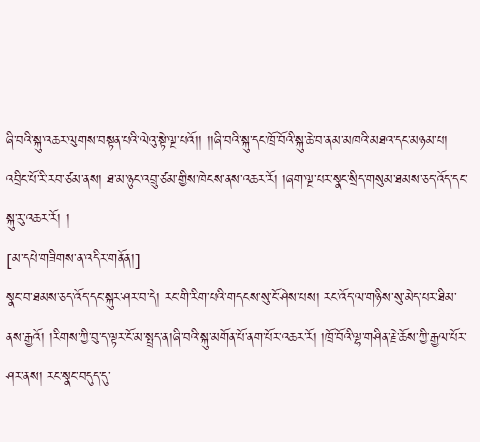ཞི་བའི་སྐུ་འཆར་ལུགས་བསྟན་པའི་ལེའུ་སྟེ་ལྔ་པའོ།། །།ཞི་བའི་སྐུ་དང་ཁྲོ་བོའི་སྐུ་ཆེ་བ་ནམ་མཁའི་མཐའ་དང་མཉམ་པ། འབྲིང་པོ་རི་རབ་ཙམ་ནས། ཐ་མ་ཉུང་འབྲུ་ཙམ་གྱིས་ཁེངས་ནས་འཆར་རོ། །ཞག་ལྔ་པར་སྣང་སྲིད་གསུམ་ཐམས་ཅད་འོད་དང་སྐུ་རུ་འཆར་རོ། །
[མ་དཔེ་གཟིགས་ན་འདིར་གནོན།]
སྣང་བ་ཐམས་ཅད་འོད་དང་སྐུར་ཤར་བ་དེ། རང་གི་རིག་པའི་གདངས་སུ་ངོ་ཤེས་པས། རང་འོད་ལ་གཉིས་སུ་མེད་པར་ཐིམ་ནས་རྒྱའོ། །རིགས་ཀྱི་བུ་ད་ལྟར་ངོ་མ་སྤྲད་ན།ཞི་བའི་སྐུ་མགོན་པོ་ནག་པོར་འཆར་རོ། །ཁྲོ་བོའི་ལྷ་གཤིན་རྗེ་ཆོས་ཀྱི་རྒྱལ་པོར་ཤར་ནས། རང་སྣང་བདུད་དུ་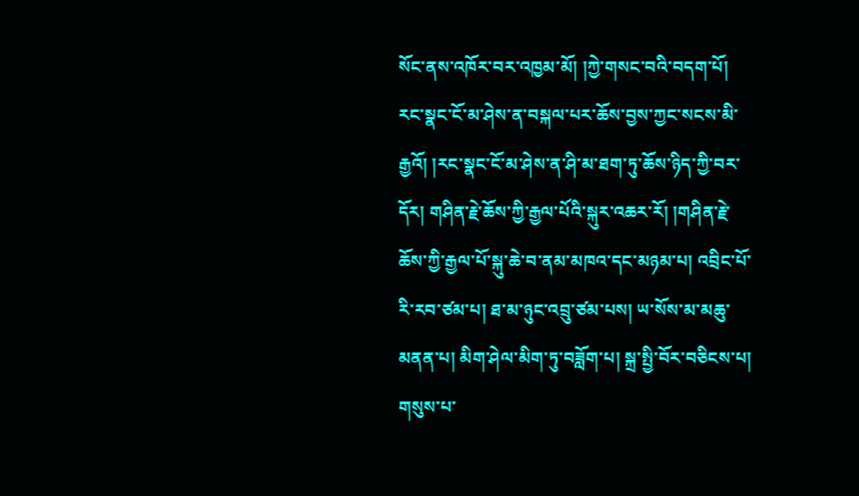སོང་ནས་འཁོར་བར་འཁྱམ་མོ། །ཀྱེ་གསང་བའི་བདག་པོ། རང་སྣང་ངོ་མ་ཤེས་ན་བསྐལ་པར་ཆོས་བྱས་ཀྱང་སངས་མི་རྒྱའོ། །རང་སྣང་ངོ་མ་ཤེས་ན་ཤི་མ་ཐག་ཏུ་ཆོས་ཉིད་ཀྱི་བར་དོར། གཤིན་རྗེ་ཆོས་ཀྱི་རྒྱལ་པོའི་སྐུར་འཆར་རོ། །གཤིན་རྗེ་ཆོས་ཀྱི་རྒྱལ་པོ་སྐུ་ཆེ་བ་ནམ་མཁའ་དང་མཉམ་པ། འབྲིང་པོ་རི་རབ་ཙམ་པ། ཐ་མ་ཉུང་འབྲུ་ཙམ་པས། ཡ་སོས་མ་མཆུ་མནན་པ། མིག་ཤེལ་མིག་ཏུ་བཟློག་པ། སྐྲ་སྤྱི་བོར་བཅིངས་པ། གསུས་པ་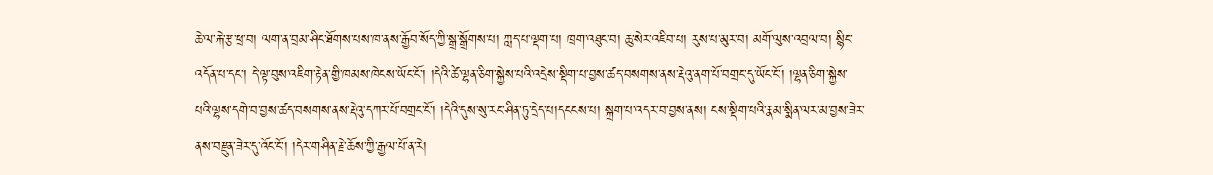ཆེ་ལ་རྐེ་རྩ་ཕྲ་བ། ལག་ན་བྲམ་ཤིང་ཐོགས་པས་ཁ་ནས་རྒྱོབ་སོད་ཀྱི་སྒྲ་སྒྲོགས་པ། ཀླད་པ་ལྡག་པ། ཁྲག་འཐུང་བ། ཆུ་སེར་འཇིབ་པ། རུས་པ་མུར་བ། མགོ་ལུས་འབྲལ་བ། སྙིང་འདོན་པ་དང་། དེ་ལྟ་བུས་འཇིག་རྟེན་གྱི་ཁམས་ཁེངས་ཡོང་ངོ་། །དེའི་ཚེ་ལྷན་ཅིག་སྐྱེས་པའི་འདྲེས་སྡིག་པ་བྱས་ཚད་བསགས་ནས་རྡེའུ་ནག་པོ་བགྲང་དུ་ཡོང་ངོ་། །ལྷན་ཅིག་སྐྱེས་པའི་ལྷས་དགེ་བ་བྱས་ཚད་བསགས་ནས་རྡེའུ་དཀར་པོ་བགྲང་ངོ་། །དེའི་དུས་སུ་རང་ཤིན་ཏུ་དྲེད་པ།དངངས་པ། སྐྲག་པ་འདར་བ་བྱས་ནས། ངས་སྡིག་པའི་རྣམ་སྨིན་ལར་མ་བྱས་ཟེར་ནས་བརྫུན་ཟེར་དུ་འོང་ངོ་། །དེར་གཤིན་རྗེ་ཆོས་ཀྱི་རྒྱལ་པོ་ན་རེ།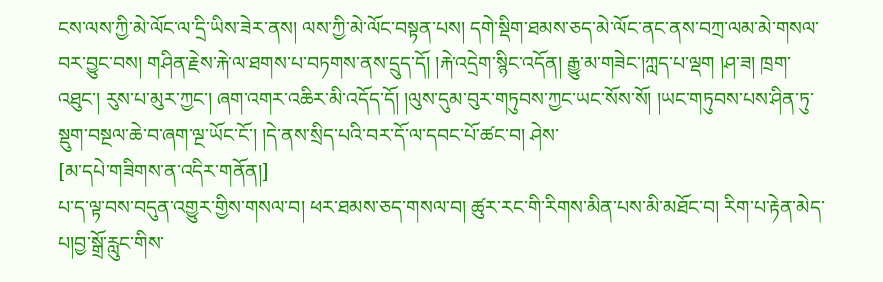ངས་ལས་ཀྱི་མེ་ལོང་ལ་དྲི་ཡིས་ཟེར་ནས། ལས་ཀྱི་མེ་ལོང་བསྟན་པས། དགེ་སྡིག་ཐམས་ཅད་མེ་ལོང་ནང་ནས་བཀྲ་ལམ་མེ་གསལ་བར་བྱུང་བས། གཤིན་རྗེས་རྐེ་ལ་ཐགས་པ་བཏགས་ནས་དྲུད་དོ། །རྐེ་འདྲེག་སྙིང་འདོན། རྒྱུ་མ་གཟེང་།ཀླད་པ་ལྡག །ཤ་ཟ། ཁྲག་འཐུང་། རུས་པ་མུར་ཀྱང་། ཞག་འགར་འཆིར་མི་འདོད་དོ། །ལུས་དུམ་བུར་གཏུབས་ཀྱང་ཡང་སོས་སོ། །ཡང་གཏུབས་པས་ཤིན་ཏུ་སྡུག་བསྔལ་ཆེ་བ་ཞག་ལྔ་ཡོང་ངོ་། །དེ་ནས་སྲིད་པའི་བར་དོ་ལ་དབང་པོ་ཚང་བ། ཤེས་
[མ་དཔེ་གཟིགས་ན་འདིར་གནོན།]
པ་ད་ལྟ་བས་བདུན་འགྱུར་གྱིས་གསལ་བ། ཕར་ཐམས་ཅད་གསལ་བ། ཚུར་རང་གི་རིགས་མིན་པས་མི་མཐོང་བ། རིག་པ་རྟེན་མེད་པ།བྱ་སྒྲོ་རླུང་གིས་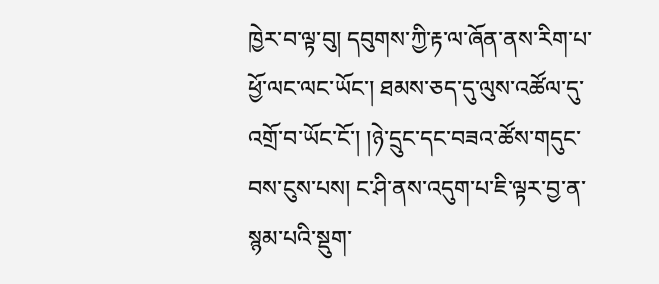ཁྱེར་བ་ལྟ་བུ། དབུགས་ཀྱི་རྟ་ལ་ཞོན་ནས་རིག་པ་ཕྱོ་ལང་ལང་ཡོང་། ཐམས་ཅད་དུ་ལུས་འཚོལ་དུ་འགྲོ་བ་ཡོང་ངོ་། །ཉེ་དྲུང་དང་བཟའ་ཚོས་གདུང་བས་ངུས་པས། ང་ཤི་ནས་འདུག་པ་ཇི་ལྟར་བྱ་ན་སྙམ་པའི་སྡུག་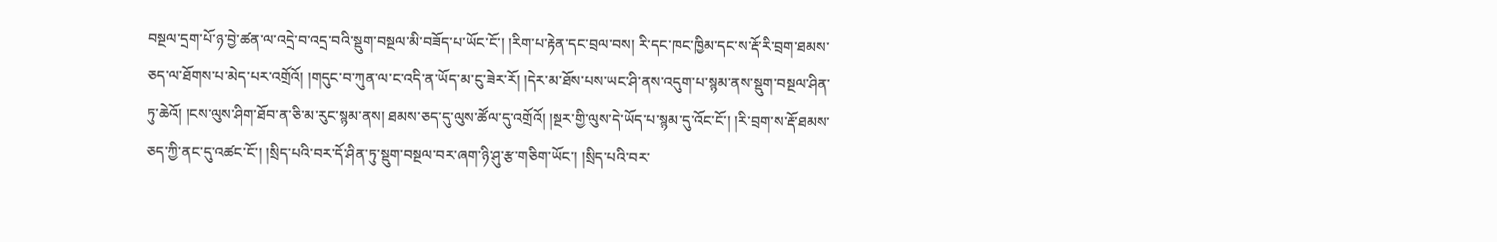བསྔལ་དྲག་པོ་ཉ་བྱེ་ཚན་ལ་འདྲེ་བ་འདྲ་བའི་སྡུག་བསྔལ་མི་བཟོད་པ་ཡོང་ངོ་། །རིག་པ་རྟེན་དང་བྲལ་བས། རི་དང་ཁང་ཁྱིམ་དང་ས་རྡོ་རི་བྲག་ཐམས་ཅད་ལ་ཐོགས་པ་མེད་པར་འགྲོའོ། །གདུང་བ་ཀུན་ལ་ང་འདི་ན་ཡོད་མ་ངུ་ཟེར་རོ། །དེར་མ་ཐོས་པས་ཡང་ཤི་ནས་འདུག་པ་སྙམ་ནས་སྡུག་བསྔལ་ཤིན་ཏུ་ཆེའོ། །ངས་ལུས་ཤིག་ཐོབ་ན་ཅི་མ་རུང་སྙམ་ནས། ཐམས་ཅད་དུ་ལུས་ཚོལ་དུ་འགྲོའོ། །སྔར་གྱི་ལུས་དེ་ཡོད་པ་སྙམ་དུ་འོང་ངོ་། །རི་བྲག་ས་རྡོ་ཐམས་ཅད་ཀྱི་ནང་དུ་འཚང་ངོ་། །སྲིད་པའི་བར་དོ་ཤིན་ཏུ་སྡུག་བསྔལ་བར་ཞག་ཉི་ཤུ་རྩ་གཅིག་ཡོང་། །སྲིད་པའི་བར་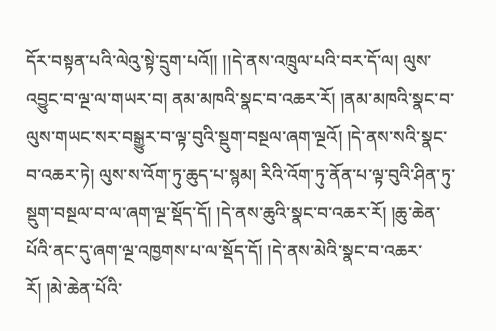དོར་བསྟན་པའི་ལེའུ་སྟེ་དྲུག་པའོ།། །།དེ་ནས་འཁྲུལ་པའི་བར་དོ་ལ། ལུས་འབྱུང་བ་ལྔ་ལ་གཡར་བ། ནམ་མཁའི་སྣང་བ་འཆར་རོ། །ནམ་མཁའི་སྣང་བ་ལུས་གཡང་སར་བསྒྱུར་བ་ལྟ་བུའི་སྡུག་བསྔལ་ཞག་ལྔའོ། །དེ་ནས་སའི་སྣང་བ་འཆར་ཏེ། ལུས་ས་འོག་ཏུ་ཆུད་པ་སྙམ། རིའི་འོག་ཏུ་ནོན་པ་ལྟ་བུའི་ཤིན་ཏུ་སྡུག་བསྔལ་བ་ལ་ཞག་ལྔ་སྡོད་དོ། །དེ་ནས་ཆུའི་སྣང་བ་འཆར་རོ། །ཆུ་ཆེན་པོའི་ནང་དུ་ཞག་ལྔ་འཁྱགས་པ་ལ་སྡོད་དོ། །དེ་ནས་མེའི་སྣང་བ་འཆར་རོ། །མེ་ཆེན་པོའི་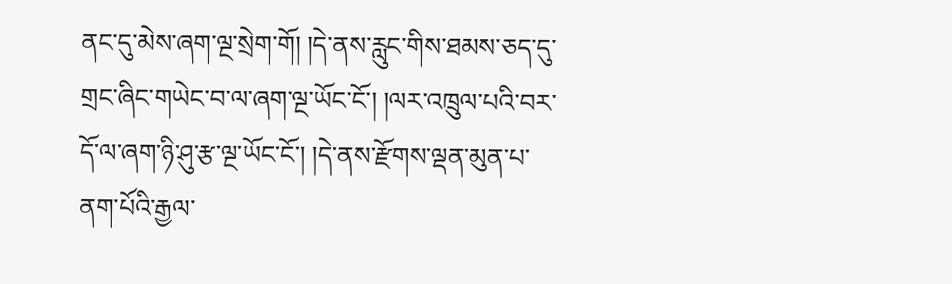ནང་དུ་མེས་ཞག་ལྔ་སྲེག་གོ། །དེ་ནས་རླུང་གིས་ཐམས་ཅད་དུ་གྲང་ཞིང་གཡེང་བ་ལ་ཞག་ལྔ་ཡོང་ངོ་། །ལར་འཁྲུལ་པའི་བར་དོ་ལ་ཞག་ཉི་ཤུ་རྩ་ལྔ་ཡོང་ངོ་། །དེ་ནས་རྫོགས་ལྡན་མུན་པ་ནག་པོའི་རྒྱལ་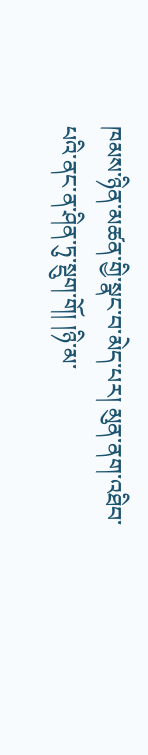ཁམས་ཉིན་མཚན་གྱི་སྣང་བ་མེད་པར། མུན་ནག་འཐིབ་པའི་ནང་ན་ཤིན་ཏུ་སྡུག་གོ། །ཉི་མ་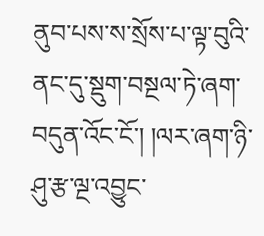ནུབ་པས་ས་སྲོས་པ་ལྟ་བུའི་ནང་དུ་སྡུག་བསྔལ་ཏེ་ཞག་བདུན་འོང་ངོ་། །ལར་ཞག་ཉི་ཤུ་རྩ་ལྔ་འབྱུང་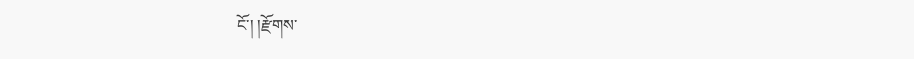ངོ་། །རྫོགས་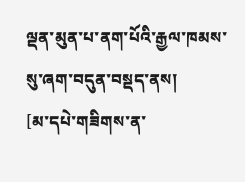ལྡན་མུན་པ་ནག་པོའི་རྒྱལ་ཁམས་སུ་ཞག་བདུན་བསྡད་ནས།
[མ་དཔེ་གཟིགས་ན་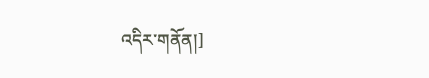འདིར་གནོན།]